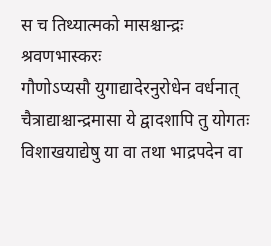स च तिथ्यात्मको मासश्चान्द्रः श्रवणभास्करः
गौणोऽप्यसौ युगाद्यादेरनुरोधेन वर्धनात्
चैत्राद्याश्चान्द्रमासा ये द्वादशापि तु योगतः
विशाखयाद्येषु या वा तथा भाद्रपदेन वा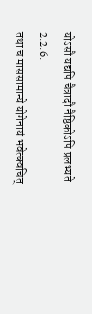योऽसौ यद्यपि चैत्रादौ नैष्ठिकोऽपि प्रलभ्यते 2.2.6.
तथा च माससामान्ये योगेनायं भवेत्क्वचित्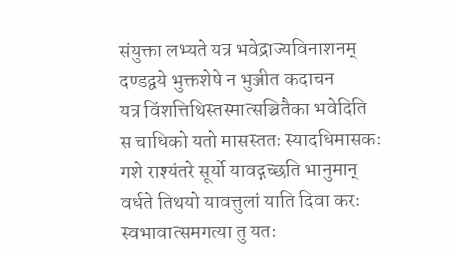संयुक्ता लभ्यते यत्र भवेद्राज्यविनाशनम्
दण्डद्वये भुक्तशेषे न भुञ्जीत कदाचन
यत्र विंशत्तिथिस्तस्मात्सञ्चितैका भवेदिति
स चाधिको यतो मासस्ततः स्यादधिमासकः
गशे राश्यंतरे सूर्यो यावद्गच्छति भानुमान्
वर्धते तिथयो यावत्तुलां याति दिवा करः
स्वभावात्समगत्या तु यतः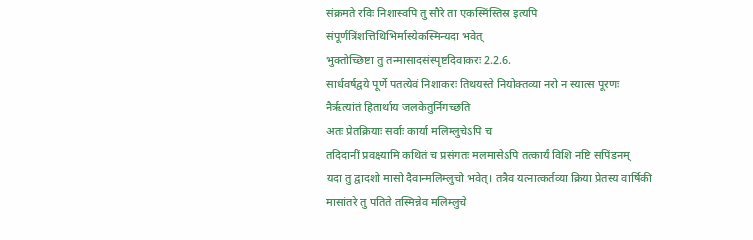संक्रमते रविः निशास्वपि तु सौरे ता एकस्मिंस्तिस्र इत्यपि
संपूर्णत्रिंशत्तिथिभिर्मास्येकस्मिन्यदा भवेत्
भुक्तोच्छिष्टा तु तन्मासादसंस्पृष्टदिवाकरः 2.2.6.
सार्धवर्षद्वये पूर्णे पतत्येवं निशाकरः तिथयस्ते नियोक्तव्या नरो न स्यात्स पूरणः
नैर्ऋत्यांतं हितार्थाय जलकेतुर्निगच्छति
अतः प्रेतक्रियाः सर्वाः कार्या मलिम्लुचेऽपि च
तदिदानीं प्रवक्ष्यामि कथितं च प्रसंगतः मलमासेऽपि तत्कार्यं विशि नष्टि सपिंडनम्
यदा तु द्वादशो मासो दैवान्मलिम्लुचो भवेत्। तत्रैव यत्नात्कर्तव्या क्रिया प्रेतस्य वार्षिकी
मासांतरे तु पतिते तस्मिन्नेव मलिम्लुचे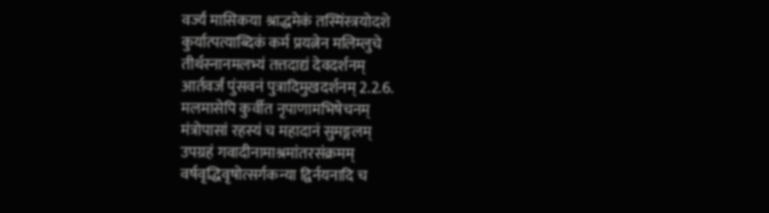वर्ज्यं मासिकया श्राद्धमेकं तस्मिंस्त्रयोदशे
कुर्यात्पत्याब्दिकं कर्म प्रयत्नेन मलिम्लुचे
तीर्थस्नानमलभ्यं तत्तदाद्यं देवदर्शनम्
आर्तवर्जं पुंसवनं पुत्रादिमुखदर्शनम् 2.2.6.
मलमासेपि कुर्वीत नृपाणामभिषेचनम्
मंत्रोपासां रहस्यं च महादानं सुमङ्गलम्
उपग्रहं गवादीनामाश्रमांतरसंक्रमम्
वर्षवृद्धिवृषोत्सर्गकन्या द्विर्नयनादि च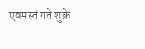एवमस्तं गते शुक्रे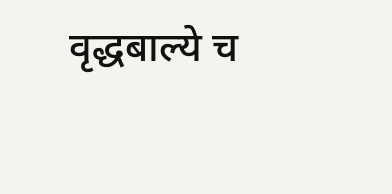वृद्धबाल्ये च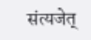संत्यजेत्